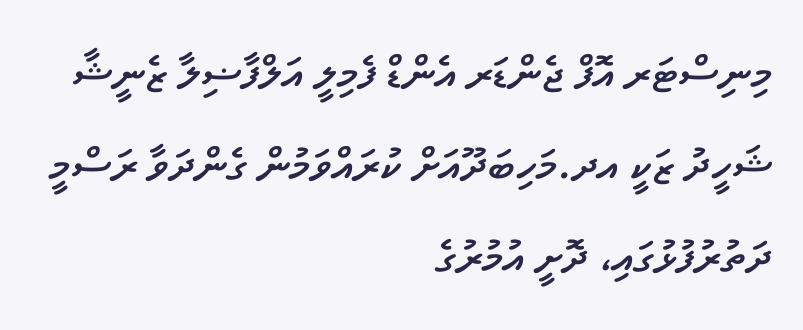މިނިސްޓަރ އޮފް ޖެންޑަރ އެންޑް ފެމިލީ އަލްފާޟިލާ ޒެނީޝާ ޝަހީދު ޒަކީ އދ.މަހިބަދޫއަށް ކުރައްވަމުން ގެންދަވާ ރަސްމީ ދަތުރުފުޅުގައި، ދޮށީ އުމުރުގެ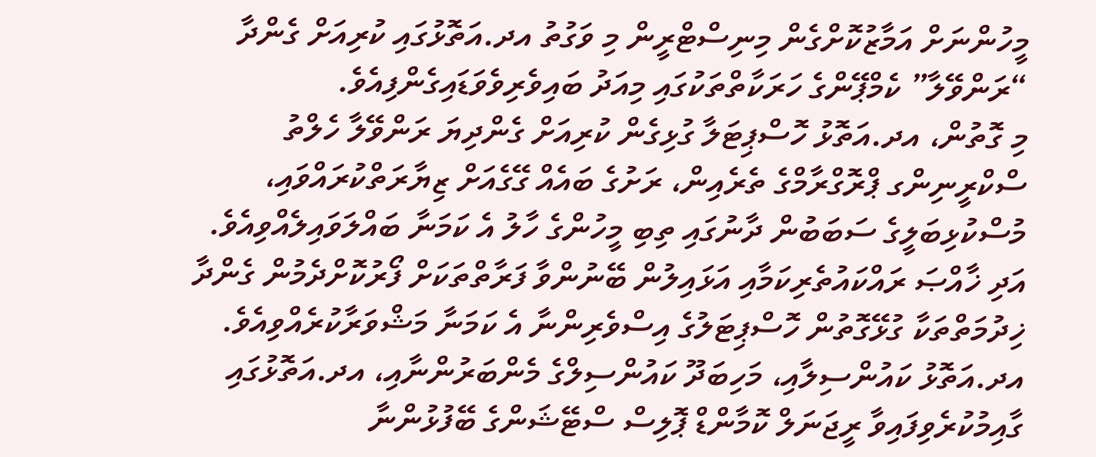މީހުންނަށް އަމާޒުކޮށްގެން މިނިސްޓްރީން މި ވަގުތު އދ.އަތޮޅުގައި ކުރިއަށް ގެންދާ “ރަންވޭލާ” ކެމްޕޭންގެ ހަރަކާތްތަކުގައި މިއަދު ބައިވެރިވެވަޑައިގެންފިއެވެ.
މި ގޮތުން، އދ.އަތޮޅު ހޮސްޕިޓަލާ ގުޅިގެން ކުރިއަށް ގެންދިޔަ ރަންވޭލާ ހެލްތު ސްކްރީނިންގ ޕްރޮގްރާމްގެ ތެރެއިން، ރަށުގެ ބައެއް ގޭގެއަށް ޒިޔާރަތްކުރައްވައި، މުސްކުޅިބަލީގެ ސަބަބުން ދާނުގައި ތިބި މީހުންގެ ހާލު އެ ކަމަނާ ބައްލަވައިލެއްވިއެވެ. އަދި ޚާއްޞަ ރައްކައުތެރިކަމާއި އަޅައިލުން ބޭނުންވާ ފަރާތްތަކަށް ފޯރުކޮށްދެމުން ގެންދާ ޚިދުމަތްތަކާ ގުޅޭގޮތުން ހޮސްޕިޓަލުގެ އިސްވެރިންނާ އެ ކަމަނާ މަޝްވަރާކުރެއްވިއެވެ.
އދ.އަތޮޅު ކައުންސިލާއި، މަހިބަދޫ ކައުންސިލްގެ މެންބަރުންނާއި، އދ.އަތޮޅުގައި ގާއިމުކުރެވިފައިވާ ރީޖަނަލް ކޮމާންޑް ޕޮލިސް ސްޓޭޝަންގެ ބޭފުޅުންނާ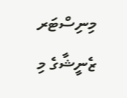މިނިސްޓަރ ޒެނީޝާގެ މި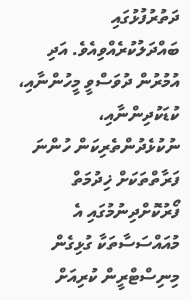ދަތުރުފުޅުގައި ބައްދަލުކުރެއްވިއެވެ. އަދި އުމުރުން ދުވަސްވީ މީހުންނާއި، ކުޑަކުދިންނާއި، ނުކުޅެދުންތެރިކަން ހުންނަ ފަރާތްތަކަށް ޚިދުމަތް ފޯރުކޮށްދިނުމުގައި އެ މުއައްސަސާތަކާ ގުޅިގެން މިނިސްޓްރީން ކުރިއަށް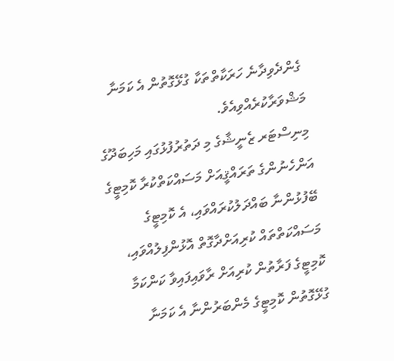ގެންދެވިދާނެ ހަރަކާތްތަކާ ގުޅޭގޮތުން އެ ކަމަނާ މަޝްވަރާކުރެއްވިއެވެ.
މިނިސްޓަރ ޒެނީޝާގެ މި ދަތުރުފުޅުގައި މަހިބަދޫގެ އަންހެނުންގެ ތަރައްޤީއަށް މަސައްކަތްކުރާ ކޮމިޓީގެ ބޭފުޅުންނާ ބައްދަލުކުރައްވައި، އެ ކޮމިޓީގެ މަސައްކަތްތައް ކުރިއަށްދާގޮތް އޮޅުންފިލުއްވައި، ކޮމިޓީގެ ފަރާތުން ކުރިއަށް ރާވައިފައިވާ ކަންކަމާ ގުޅޭގޮތުން ކޮމިޓީގެ މެންބަރުންނާ އެ ކަމަނާ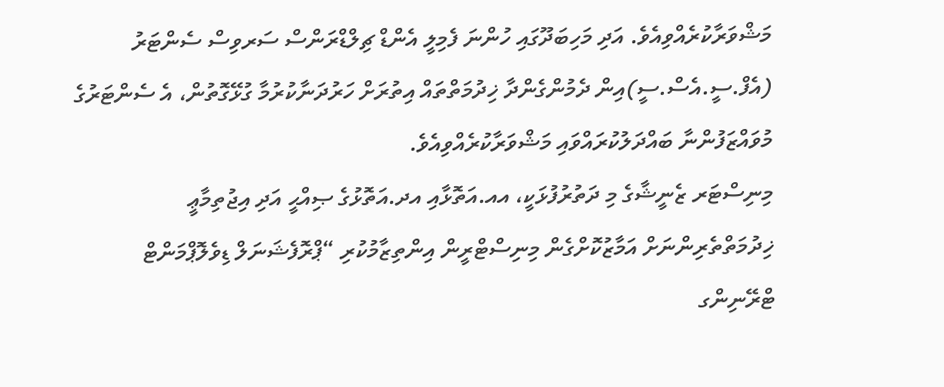މަޝްވަރާކުރެއްވިއެވެ. އަދި މަހިބަދޫގައި ހުންނަ ފެމިލީ އެންޑް ޗިލްޑްރަންސް ސަރވިސް ސެންޓަރު (އެފް.ސީ.އެސް.ސީ)އިން ދެމުންގެންދާ ޚިދުމަތްތައް އިތުރަށް ހަރުދަނާކުރުމާ ގުޅޭގޮތުން، އެ ސެންޓަރުގެ މުވައްޒަފުންނާ ބައްދަލުކުރައްވައި މަޝްވަރާކުރެއްވިއެވެ.
މިނިސްޓަރ ޒެނީޝާގެ މި ދަތުރުފުޅަކީ، އއ.އަތޮޅާއި އދ.އަތޮޅުގެ ޞިއްޙީ އަދި އިޖުތިމާޢީ ޚިދުމަތްތެރިންނަށް އަމާޒުކޮށްގެން މިނިސްޓްރީން އިންތިޒާމުކުރި “ޕްރޮފެޝަނަލް ޑިވެލޮޕްމަންޓް ޓްރޭނިންގ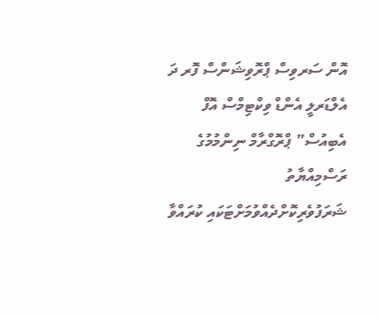އޮން ސަރވިސް ޕްރޮވިޝަންސް ފޮރ ދަ އެލްޑަރލީ އެންޑް ވިކްޓިމްސް އޮފް އެބިއުސް” ޕްރޮގްރާމް ނިންމުމުގެ ރަސްމިއްޔާތު ޝަރަފުވެރިކޮށްދެއްވުމަށްޓަކައި ކުރައްވާ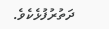ދަތުރުފުޅެކެވެ.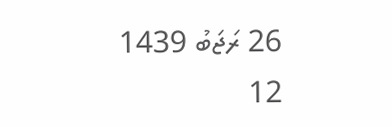26 ރަޖަބު 1439
12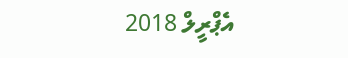އެޕްރީލް 2018